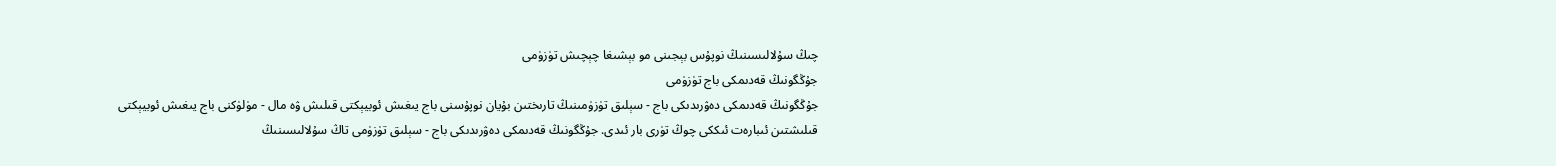چىڭ سۇلالىسىنىڭ نوپۇس بېجىنى مو بېشىغا چېچىش تۈزۈمى
جۇڭگونىڭ قەدىمكى باج تۈزۈمى
جۇڭگونىڭ قەدىمكى دەۋرىدىكى باج - سېلىق تۈزۈمىنىڭ تارىختىن بۇيان نوپۇسنى باج يىغىش ئوبيېكتى قىلىش ۋە مال - مۈلۈكنى باج يىغىش ئوبيېكتى قىلىشتىن ئىبارەت ئىككى چوڭ تۈرى بار ئىدى. جۇڭگونىڭ قەدىمكى دەۋرىدىكى باج - سېلىق تۈزۈمى تاڭ سۇلالىسىنىڭ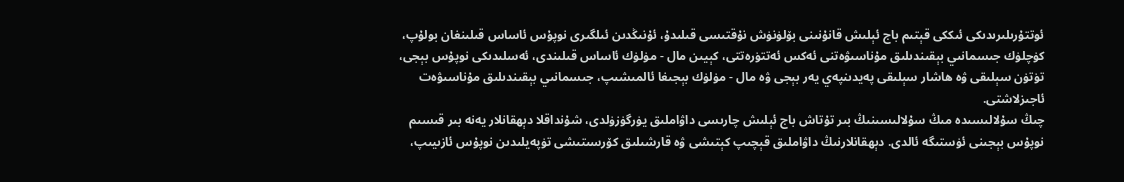ئوتتۇرىلىرىدىكى ئىككى قېتىم باج ئېلىش قانۇنىنى بۆلۈنۈش نۇقتىسى قىلىدۇ، ئۇنىڭدىن ئىلگىرى نوپۇس ئاساس قىلىنغان بولۇپ، كۈچلۈك جىسمانىي بېقىندىلىق مۇناسىۋەتنى ئەكس ئەتتۈرەتتى، كېيىن مال - مۈلۈك ئاساس قىلىندى، ئەسلىدىكى نوپۇس بېجى، تۈتۈن سېلىقى ۋە ھاشار سېلىقى پەيدىنپەي يەر بېجى ۋە مال - مۈلۈك بېجىغا ئالمىشىپ، جىسمانىي بېقىندىلىق مۇناسىۋەت ئاجىزلاشتى.
چىڭ سۇلالىسىدە مىڭ سۇلالىسىنىڭ بىر تۇتاش باج ئېلىش چارىسى داۋاملىق يۈرگۈزۈلدى، شۇنداقلا دېھقانلار يەنە بىر قىسىم نوپۇس بېجىنى ئۈستىگە ئالدى. دېھقانلارنىڭ داۋاملىق قېچىپ كېتىشى ۋە قارشىلىق كۆرسىتىشى تۈپەيلىدىن نوپۇس ئازىيىپ،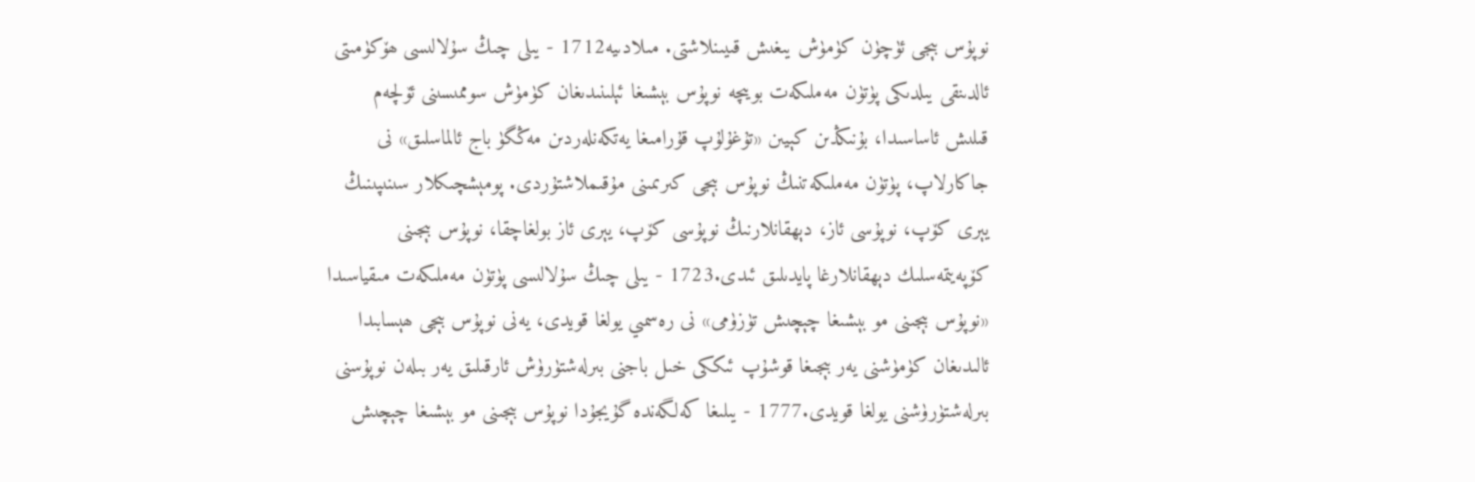نوپۇس بېجى ئۈچۈن كۈمۈش يىغىش قىيىنلاشتى. مىلادىيە1712 - يىلى چىڭ سۇلالىسى ھۆكۈمىتى ئالدىنقى يىلدىكى پۈتۈن مەملىكەت بويىچە نوپۇس بېشىغا ئېلىنىدىغان كۈمۈش سوممىسىنى ئۆلچەم قىلىش ئاساسىدا، بۇنىڭدىن كېيىن «تۇغۇلۇپ قۇرامىغا يەتكەنلەردىن مەڭگۈ باج ئالماسلىق» نى جاكارلاپ، پۈتۈن مەملىكەتنىڭ نوپۇس بېجى كىرىمىنى مۇقىملاشتۇردى. پومېشچىكلار سىنىپىنىڭ يېرى كۆپ، نوپۇسى ئاز، دېھقانلارنىڭ نوپۇسى كۆپ، يېرى ئاز بولغاچقا، نوپۇس بېجىنى كۆپەيتمەسلىك دېھقانلارغا پايدىلىق ئىدى.1723 - يىلى چىڭ سۇلالىسى پۈتۈن مەملىكەت مىقياسىدا «نوپۇس بېجىنى مو بېشىغا چېچىش تۈزۈمى» نى رەسمىي يولغا قويدى، يەنى نوپۇس بېجى ھېسابىدا ئالىدىغان كۈمۈشنى يەر بېجىغا قوشۇپ ئىككى خىل باجنى بىرلەشتۈرۈش ئارقىلىق يەر بىلەن نوپۇسنى بىرلەشتۈرۈشنى يولغا قويدى.1777 - يىلىغا كەلگەندە گۇيجۇدا نوپۇس بېجىنى مو بېشىغا چېچىش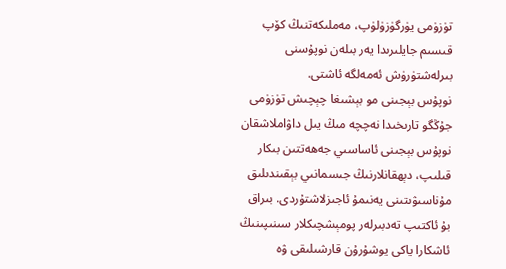تۈزۈمى يۈرگۈزۈلۈپ، مەملىكەتنىڭ كۆپ قىسىم جايلىرىدا يەر بىلەن نوپۇسنى بىرلەشتۈرۈش ئەمەلگە ئاشتى.
نوپۇس بېجىنى مو بېشىغا چېچىش تۈزۈمى جۇڭگو تارىخىدا نەچچە مىڭ يىل داۋاملاشقان نوپۇس بېجىنى ئاساسىي جەھەتتىن بىكار قىلىپ، دېھقانلارنىڭ جىسمانىي بېقىندىلىق مۇناسىۋىتىنى يەنىمۇ ئاجىزلاشتۇردى. بىراق بۇ ئاكتىپ تەدبىرلەر پومېشچىكلار سىنىپىنىڭ ئاشكارا ياكى يوشۇرۇن قارشىلىقى ۋە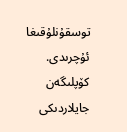توسقۇنلۇقىغا ئۇچرىدى. كۆپلىگەن جايلاردىكى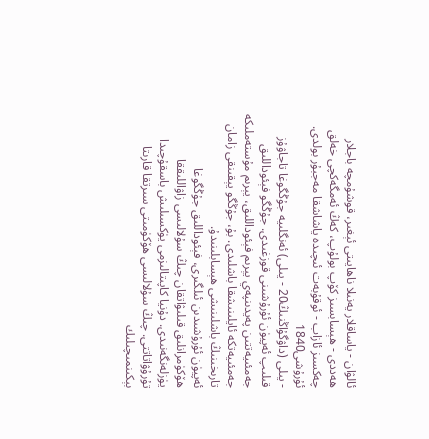ئالۋان - ياساقلار يەنىلا ناھايىتى ئېغىر، قوشۇمچە باجلار ھەددى - ھېسابسىز كۆپ بولۇپ، كەڭ ئەمگەكچى خەلق چەكسىز ئازاب - ئوقۇبەت ئىچىدە ياشاشقا مەجبۇر بولدى. ئۇرۇشى1840
- يىلى (داۋگۇاڭنىڭ20 - يىلى) ئەنگلىيە جۇڭگوغا تاجاۋۇز قىلىپ ئەپيۈن ئۇرۇشىنى قوزغىدى. جۇڭگو فېئوداللىق جەمئىيەتتىن پەيدىنپەي يېرىم فېئوداللىق، يېرىم مۇستەملىكە جەمئىيەتكە ئايلىنىشقا باشلىدى. بۇ، جۇڭگو يېقىنقى زامان تارىخىنىڭ باشلىنىشى ھېسابلىنىدۇ.
ئەپيۈن ئۇرۇشىدىن ئىلگىرى، فېئوداللىق جۇڭگوغا ھۆكۈمرانلىق قىلىۋاتقان چىڭ سۇلالىسى زاۋاللىققا يۈزلەنگەنىدى. دۇنيا كاپىتالىزمى يۈكسىلىش باسقۇچىدا تۇرۇۋاتاتتى. چىڭ سۇلالىسى ھۆكۈمىتى سىرتقا قارىتا بېكىنمىچىلىك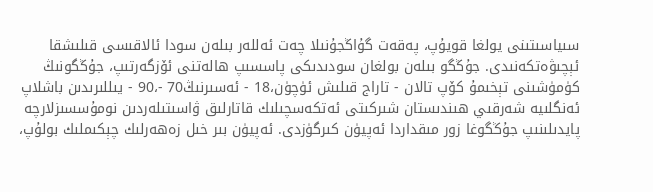سىياسىتىنى يولغا قويۇپ، پەقەت گۇاڭجۇنىلا چەت ئەللەر بىلەن سودا ئالاقىسى قىلىشقا ئېچىۋەتكەنىدى. جۇڭگو بىلەن بولغان سودىدىكى پاسسىپ ھالەتنى ئۆزگەرتىپ، جۇڭگونىڭ كۈمۈشىنى تېخىمۇ كۆپ تالان - تاراج قىلىش ئۈچۈن،18 - ئەسىرنىڭ70 -،90 - يىللىرىدىن باشلاپ ئەنگلىيە شەرقىي ھىندىستان شىركىتى ئەتكەسچىلىك قاتارلىق ۋاسىتىلەردىن نومۇسسىزلارچە پايدىلىنىپ جۇڭگوغا زور مىقداردا ئەپيۈن كىرگۈزدى. ئەپيۈن بىر خىل زەھەرلىك چېكىملىك بولۇپ،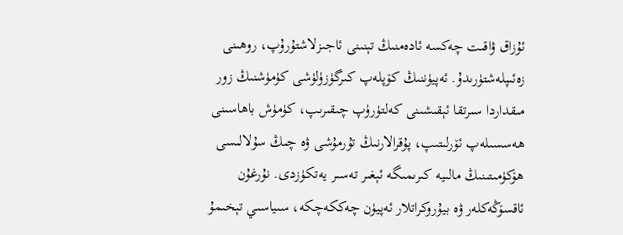ئۇزاق ۋاقىت چەكسە ئادەمنىڭ تېنىنى ئاجىزلاشتۇرۇپ، روھىنى زەئىپلەشتۈرىدۇ. ئەپيۈننىڭ كۆپلەپ كىرگۈزۈلۈشى كۈمۈشنىڭ زور مىقداردا سىرتقا ئېقىشىنى كەلتۈرۈپ چىقىرىپ، كۈمۈش باھاسىنى ھەسسىلەپ ئۆرلىتىپ، پۇقرالارنىڭ تۇرمۇشى ۋە چىڭ سۇلالىسى ھۆكۈمىتىنىڭ مالىيە كىرىمىگە ئېغىر تەسىر يەتكۈزدى. نۇرغۇن ئاقسۆڭەكلەر ۋە بيۇروكراتلار ئەپيۈن چەككەچكە، سىياسىي تېخىمۇ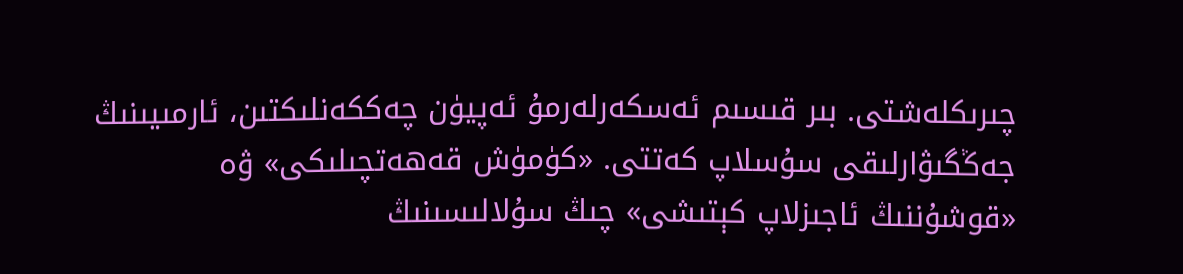چىرىكلەشتى. بىر قىسىم ئەسكەرلەرمۇ ئەپيۈن چەككەنلىكتىن، ئارمىيىنىڭ جەڭگىۋارلىقى سۇسلاپ كەتتى. «كۈمۈش قەھەتچىلىكى» ۋە «قوشۇننىڭ ئاجىزلاپ كېتىشى» چىڭ سۇلالىسىنىڭ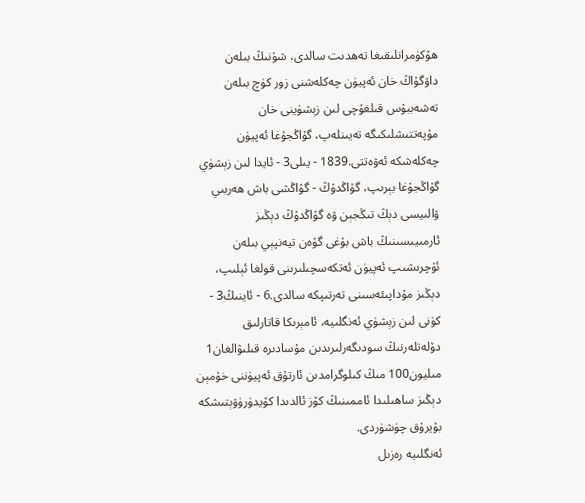ھۆكۈمرانلىقىغا تەھدىت سالدى، شۇنىڭ بىلەن داۋگۇاڭ خان ئەپيۈن چەكلەشنى زور كۈچ بىلەن تەشەببۇس قىلغۇچى لىن زېشۈينى خان مۇپەتتىشلىكىگە تەيىنلەپ، گۇاڭجۇغا ئەپيۈن چەكلەشكە ئەۋەتتى.1839 - يىلى3 - ئايدا لىن زېشۈي گۇاڭجۇغا بېرىپ، گۇاڭدۇڭ - گۇاڭشى باش ھەربىي ۋالىيسى دېڭ تىڭجېن ۋە گۇاڭدۇڭ دېڭىز ئارمىيىسىنىڭ باش بۇغى گۇەن تيەنپېي بىلەن ئۇچرىشىپ ئەپيۈن ئەتكەسچىلىرىنى قولغا ئېلىپ، دېڭىز مۇداپىئەسىنى تەرتىپكە سالدى.6 - ئاينىڭ3 - كۈنى لىن زېشۈي ئەنگلىيە، ئامېرىكا قاتارلىق دۆلەتلەرنىڭ سودىگەرلىرىدىن مۇسادىرە قىلىۋالغان1 مىليون100 مىڭ كىلوگرامدىن ئارتۇق ئەپيۈننى خۇمېن دېڭىز ساھىلىدا ئاممىنىڭ كۆز ئالدىدا كۆيدۈرۈۋېتىشكە بۇيرۇق چۈشۈردى.
ئەنگلىيە رەزىل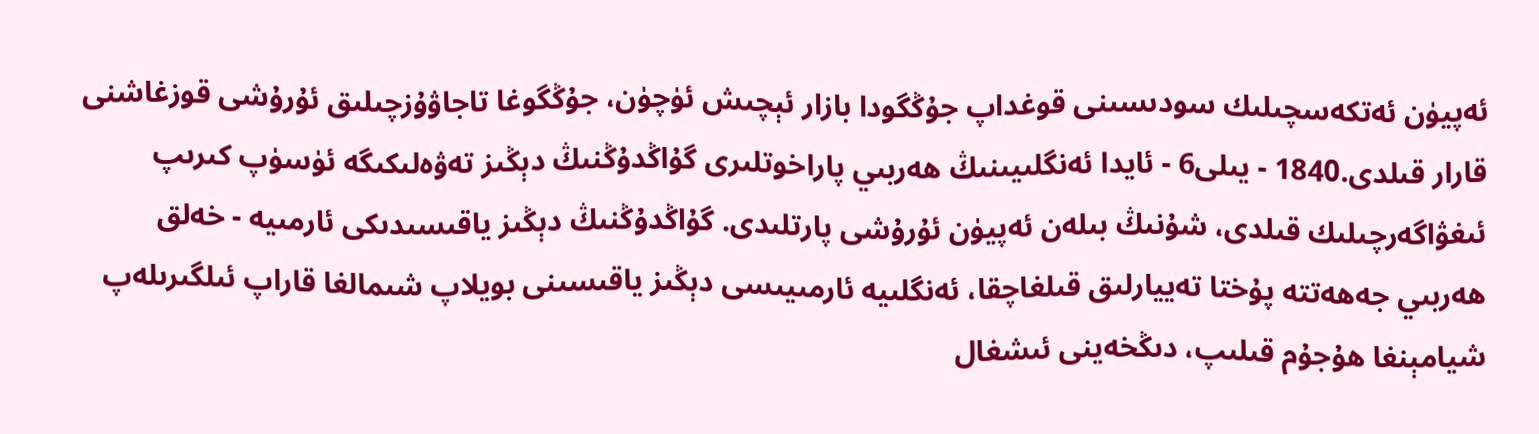ئەپيۈن ئەتكەسچىلىك سودىسىنى قوغداپ جۇڭگودا بازار ئېچىش ئۈچۈن، جۇڭگوغا تاجاۋۇزچىلىق ئۇرۇشى قوزغاشنى قارار قىلدى.1840 - يىلى6 - ئايدا ئەنگلىيىنىڭ ھەربىي پاراخوتلىرى گۇاڭدۇڭنىڭ دېڭىز تەۋەلىكىگە ئۈسۈپ كىرىپ ئىغۋاگەرچىلىك قىلدى، شۇنىڭ بىلەن ئەپيۈن ئۇرۇشى پارتلىدى. گۇاڭدۇڭنىڭ دېڭىز ياقىسىدىكى ئارمىيە - خەلق ھەربىي جەھەتتە پۇختا تەييارلىق قىلغاچقا، ئەنگلىيە ئارمىيىسى دېڭىز ياقىسىنى بويلاپ شىمالغا قاراپ ئىلگىرىلەپ شيامېنغا ھۇجۇم قىلىپ، دىڭخەينى ئىشغال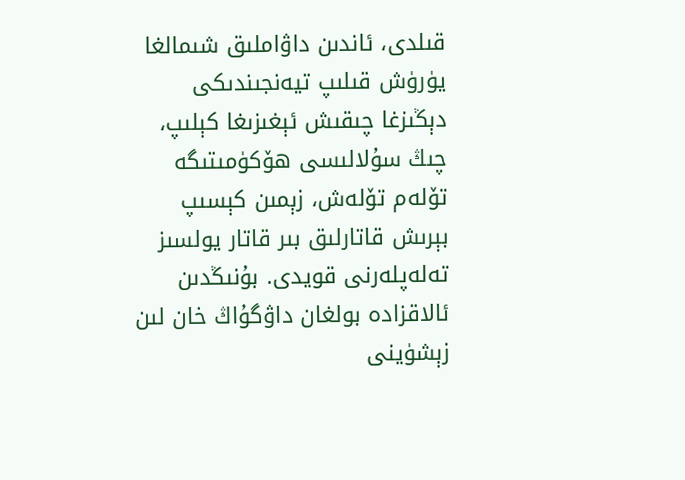قىلدى، ئاندىن داۋاملىق شىمالغا يۈرۈش قىلىپ تيەنجىندىكى دېڭىزغا چىقىش ئېغىزىغا كېلىپ، چىڭ سۇلالىسى ھۆكۈمىتىگە تۆلەم تۆلەش، زېمىن كېسىپ بېرىش قاتارلىق بىر قاتار يولسىز تەلەپلەرنى قويدى. بۇنىڭدىن ئالاقزادە بولغان داۋگۇاڭ خان لىن زېشۈينى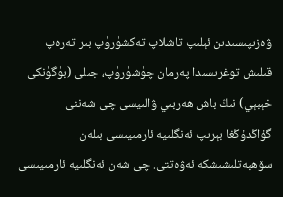ۋەزىپىسىدىن ئېلىپ تاشلاپ تەكشۈرۈپ بىر تەرەپ قىلىش توغرىسىدا پەرمان چۈشۈرۈپ، جىلى (بۈگۈنكى خېبېي) نىڭ باش ھەربىي ۋالىيسى چى شەننى گۇاڭدۇڭغا بېرىپ ئەنگلىيە ئارمىيىسى بىلەن سۆھبەتلىشىشكە ئەۋەتتى. چى شەن ئەنگلىيە ئارمىيىسى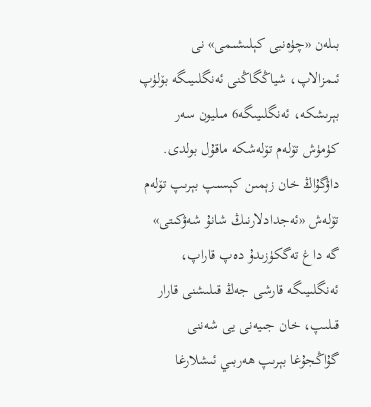بىلەن «چۈەنبى كېلىشىمى» نى ئىمزالاپ، شياڭگاڭنى ئەنگلىيىگە بۆلۈپ بېرىشكە، ئەنگلىيىگە6 مىليون سەر كۈمۈش تۆلەم تۆلەشكە ماقۇل بولدى.
داۋگۇاڭ خان زېمىن كېسىپ بېرىپ تۆلەم تۆلەش «ئەجدادلارنىڭ شانۇ شەۋكىتى» گە داغ تەگكۈزىدۇ دەپ قاراپ، ئەنگلىيىگە قارشى جەڭ قىلىشنى قارار قىلىپ، خان جىيەنى يى شەننى گۇاڭجۇغا بېرىپ ھەربىي ئىشلارغا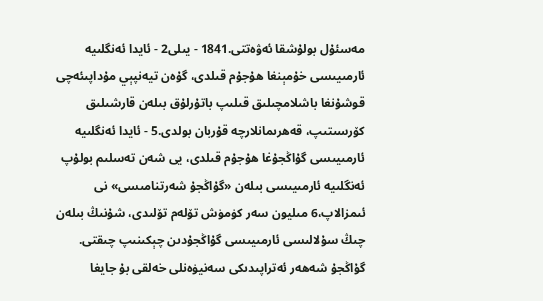مەسئۇل بولۇشقا ئەۋەتتى.1841 - يىلى2 - ئايدا ئەنگلىيە ئارمىيىسى خۇمېنغا ھۇجۇم قىلدى، گۇەن تيەنپېي مۇداپىئەچى قوشۇنغا باشلامچىلىق قىلىپ باتۇرلۇق بىلەن قارشىلىق كۆرسىتىپ، قەھرىمانلارچە قۇربان بولدى.5 - ئايدا ئەنگلىيە ئارمىيىسى گۇاڭجۇغا ھۇجۇم قىلدى، يى شەن تەسلىم بولۇپ ئەنگلىيە ئارمىيىسى بىلەن «گۇاڭجۇ شەرتنامىسى» نى ئىمزالاپ،6 مىليون سەر كۈمۈش تۆلەم تۆلىدى، شۇنىڭ بىلەن چىڭ سۇلالىسى ئارمىيىسى گۇاڭجۇدىن چېكىنىپ چىقتى. گۇاڭجۇ شەھەر ئەتراپىدىكى سەنيۈەنلى خەلقى بۇ جايغا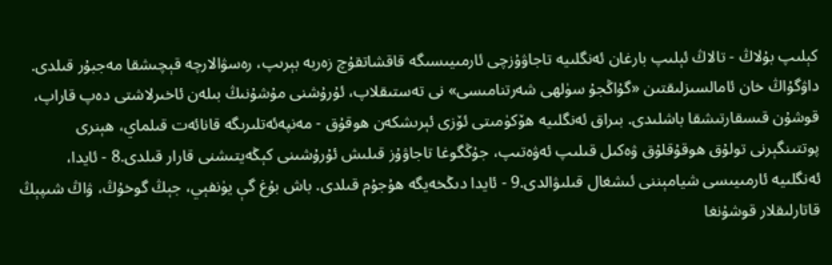كېلىپ بۇلاڭ - تالاڭ ئېلىپ بارغان ئەنگلىيە تاجاۋۇزچى ئارمىيىسىگە قاقشاتقۇچ زەربە بېرىپ، رەسۋالارچە قېچىشقا مەجبۇر قىلدى.
داۋگۇاڭ خان ئامالسىزلىقتىن «گۇاڭجۇ سۈلھى شەرتنامىسى» نى تەستىقلاپ، ئۇرۇشنى مۇشۇنىڭ بىلەن ئاخىرلاشتى دەپ قاراپ، قوشۇن قىسقارتىشقا باشلىدى. بىراق ئەنگلىيە ھۆكۈمىتى ئۆزى ئېرىشكەن ھوقۇق - مەنپەئەتلىرىگە قانائەت قىلماي، ھېنرى پوتتىنگېرنى تولۇق ھوقۇقلۇق ۋەكىل قىلىپ ئەۋەتىپ، جۇڭگوغا تاجاۋۇز قىلىش ئۇرۇشىنى كېڭەيتىشنى قارار قىلدى.8 - ئايدا، ئەنگلىيە ئارمىيىسى شيامېننى ئىشغال قىلىۋالدى.9 - ئايدا دىڭخەيگە ھۇجۇم قىلدى. باش بۇغ گې يۈنفېي، جېڭ گوخۇڭ، ۋاڭ شىپېڭ قاتارلىقلار قوشۇنغا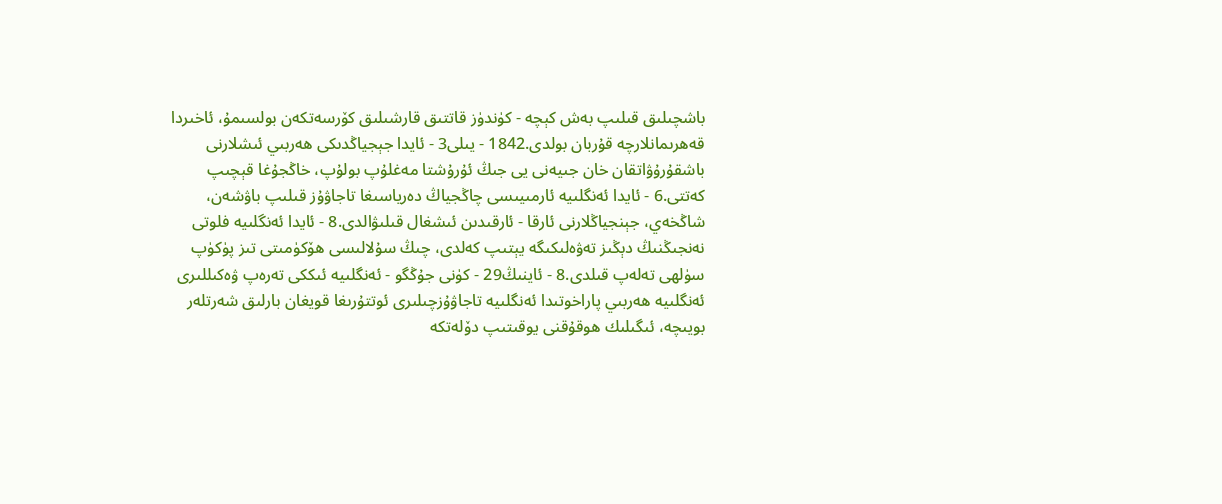باشچىلىق قىلىپ بەش كېچە - كۈندۈز قاتتىق قارشىلىق كۆرسەتكەن بولسىمۇ، ئاخىردا قەھرىمانلارچە قۇربان بولدى.1842 - يىلى3 - ئايدا جېجياڭدىكى ھەربىي ئىشلارنى باشقۇرۇۋاتقان خان جىيەنى يى جىڭ ئۇرۇشتا مەغلۇپ بولۇپ، خاڭجۇغا قېچىپ كەتتى.6 - ئايدا ئەنگلىيە ئارمىيىسى چاڭجياڭ دەرياسىغا تاجاۋۇز قىلىپ باۋشەن، شاڭخەي، جېنجياڭلارنى ئارقا - ئارقىدىن ئىشغال قىلىۋالدى.8 - ئايدا ئەنگلىيە فلوتى نەنجىڭنىڭ دېڭىز تەۋەلىكىگە يېتىپ كەلدى، چىڭ سۇلالىسى ھۆكۈمىتى تىز پۈكۈپ سۈلھى تەلەپ قىلدى.8 - ئاينىڭ29 - كۈنى جۇڭگو - ئەنگلىيە ئىككى تەرەپ ۋەكىللىرى ئەنگلىيە ھەربىي پاراخوتىدا ئەنگلىيە تاجاۋۇزچىلىرى ئوتتۇرىغا قويغان بارلىق شەرتلەر بويىچە، ئىگىلىك ھوقۇقنى يوقىتىپ دۆلەتكە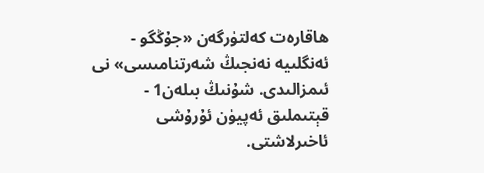ھاقارەت كەلتۈرگەن «جۇڭگو - ئەنگلىيە نەنجىڭ شەرتنامىسى» نى ئىمزالىدى. شۇنىڭ بىلەن1 - قېتىملىق ئەپيۈن ئۇرۇشى ئاخىرلاشتى.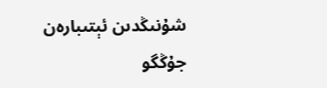شۇنىڭدىن ئېتىبارەن جۇڭگو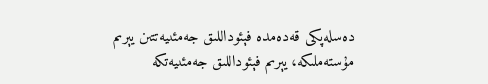دەسلەپكى قەدەمدە فېئوداللىق جەمئىيەتتىن يېرىم مۇستەملىكە، يېرىم فېئوداللىق جەمئىيەتكە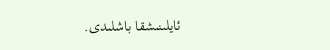ئايلىنىشقا باشلىدى.